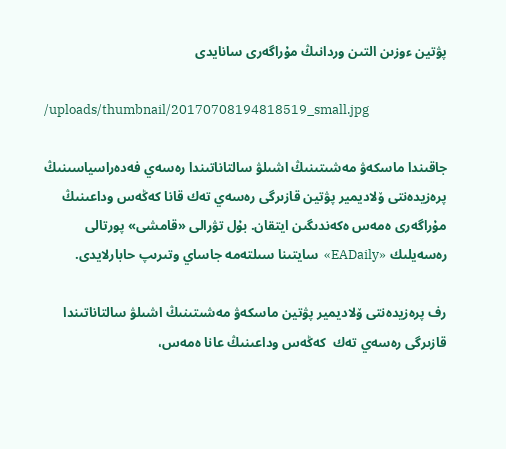پۋتين ءوزىن التىن وردانىڭ مۇراگەرى سانايدى

/uploads/thumbnail/20170708194818519_small.jpg

جاقىندا ماسكەۋ مەشىتىنىڭ اشىلۋ سالتاناتىندا رەسەي فەدەراسياسىنىڭ پرەزيدەنتى ۆلاديمير پۋتين قازىرگى رەسەي تەك قانا كەڭەس وداعىنىڭ مۇراگەرى ەمەس ەكەندىگىن ايتقان. بۇل تۋرالى «قامشى» پورتالى رەسەيلىك «EADaily»  سايتىنا سىلتەمە جاساي وتىرىپ حابارلايدى.

رف پرەزيدەنتى ۆلاديمير پۋتين ماسكەۋ مەشىتىنىڭ اشىلۋ سالتاناتىندا قازىرگى رەسەي تەك  كەڭەس وداعىنىڭ عانا ەمەس،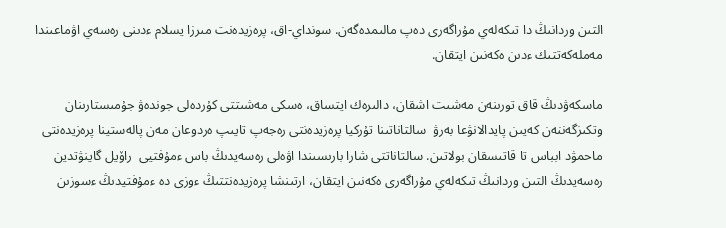التىن وردانىڭ دا تىكەلەي مۇراگەرى دەپ مالىمدەگەن. سونداي-اق، پرەزيدەنت مىرزا يسلام ءدىنى رەسەي اۋماعىندا مەملەكەتتىك ءدىن ەكەنىن ايتقان.

ماسكەۋدىڭ قاق تورىنەن مەشىت اشقان، دالىرەك ايتساق، ەسكى مەشىتتى كۇردەلى جوندەۋ جۇمىستارىنان وتكىزگەننەن كەيىن پايدالانۋعا بەرۋ  سالتاناتىنا تۇركيا پرەزيدەنتى رەجەپ تايىپ ەردوعان مەن پالەستينا پرەزيدەنتى ماحمۋد ابباس تا قاتىسقان بولاتىن. سالتاناتتى شارا بارىسىندا اۋەلى رەسەيدىڭ باس ءمۇفتيى  راۆيل گاينۋتدين رەسەيدىڭ التىن وردانىڭ تىكەلەي مۇراگەرى ەكەنىن ايتقان، ارتىنشا پرەزيدەنتتىڭ ءوزى دە ءمۇفتيدىڭ ءسوزىن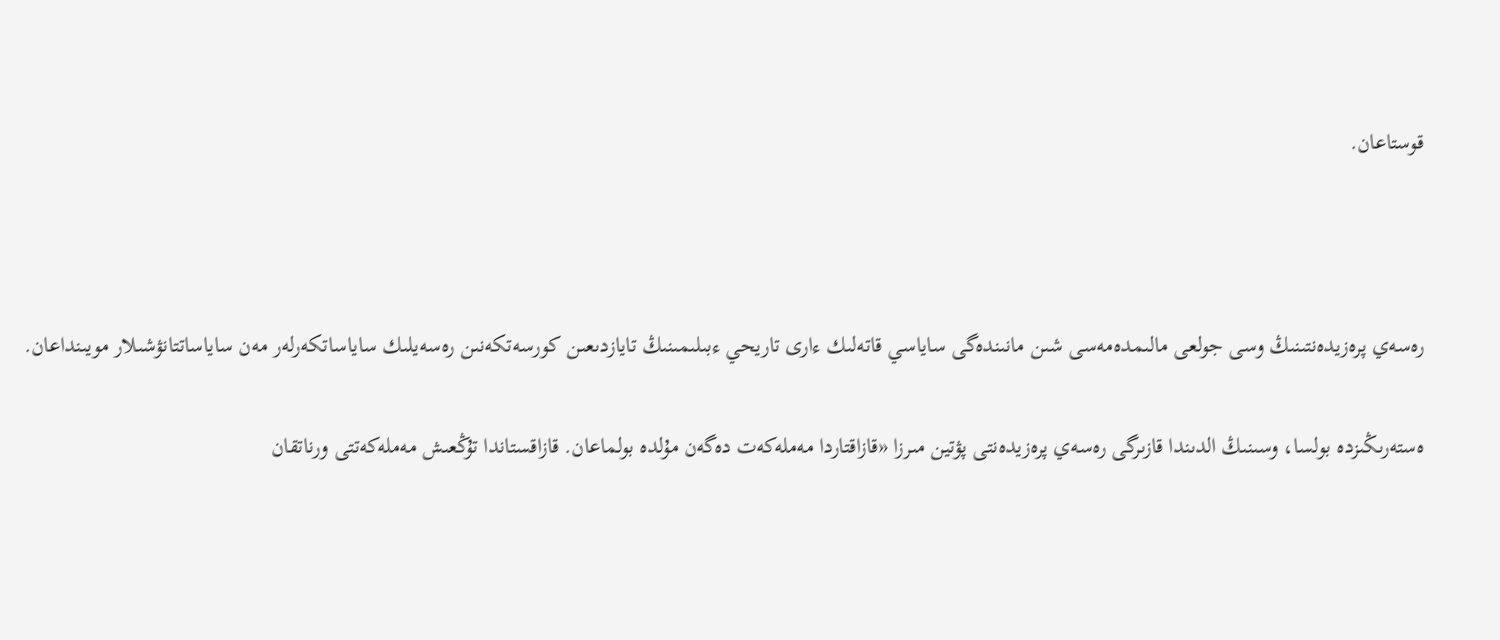قوستاعان.



رەسەي پرەزيدەنتىنىڭ وسى جولعى مالىمدەمەسى شىن مانىندەگى ساياسي قاتەلىك ءارى تاريحي ءبىلىمىنىڭ تايازدىعىن كورسەتكەنىن رەسەيلىك ساياساتكەرلەر مەن ساياساتتانۋشىلار مويىنداعان.

ەستەرىڭىزدە بولسا، وسىنىڭ الدىندا قازىرگى رەسەي پرەزيدەنتى پۋتين مىرزا «قازاقتاردا مەملەكەت دەگەن مۇلدە بولماعان. قازاقستاندا تۇڭعىش مەملەكەتتى ورناتقان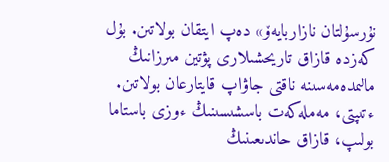نۇرسۇلتان نازاربايەۆ» دەپ ايتقان بولاتىن. بۇل كەزدە قازاق تاريحشىلارى پۋتين مىرزانىڭ مالىمدەمەسىنە ناقتى جاۋاپ قايتارعان بولاتىن. ءتىپتى، مەملەكەت باسشىسىنىڭ ءوزى باستاما بولىپ، قازاق حاندىعىنىڭ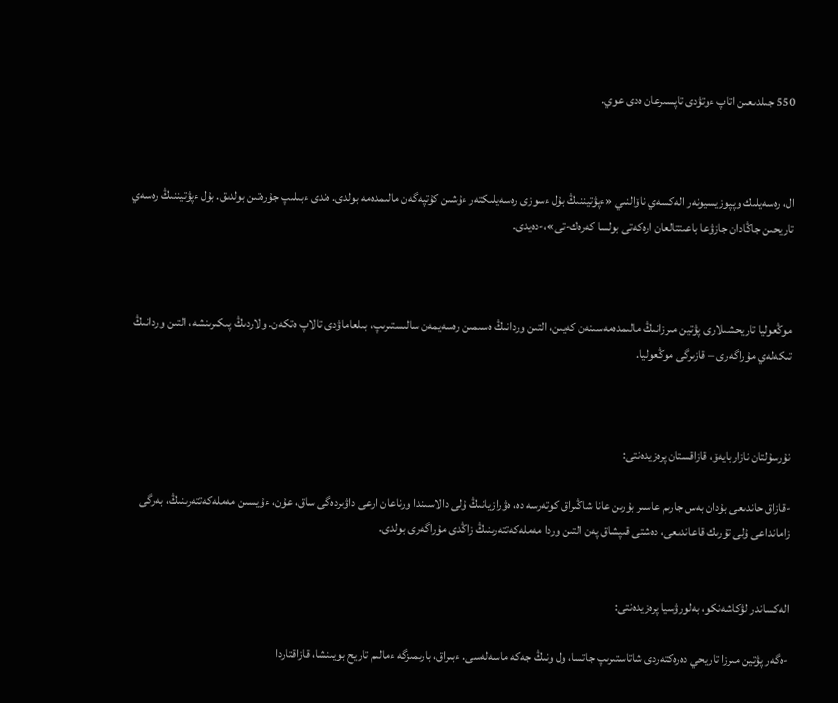550 جىلدىعىن اتاپ ءوتۋدى تاپسىرعان ەدى عوي.



ال، رەسەيلىك وپپوزيسيونەر الەكسەي ناۆالنىي «ءپۋتيننىڭ بۇل ءسوزى رەسەيلىكتەر ءۇشىن كۇتپەگەن مالىمدەمە بولدى. ەندى ءبىلىپ جۇرەتىن بولدىق. بۇل ءپۋتيننىڭ رەسەي تاريحىن جاڭادان جازۋعا باعىتتالعان ارەكەتى بولسا كەرەك-تى»،-دەيدى.



موڭعوليا تاريحشىلارى پۋتين مىرزانىڭ مالىمدەمەسىنەن كەيىن، التىن وردانىڭ ەسىمىن رەسەيمەن سالىستىرىپ، بىلعاماۋدى تالاپ ەتكەن. ولاردىڭ پىكىرىنشە، التىن وردانىڭ تىكەلەي مۇراگەرى – قازىرگى موڭعوليا.



نۇرسۇلتان نازاربايەۆ، قازاقستان پرەزيدەنتى:

-قازاق حاندىعى بۇدان بەس جارىم عاسىر بۇرىن عانا شاڭىراق كوتەرسە دە، ەۋرازيانىڭ ۇلى دالاسىندا ورناعان ارعى داۋىردەگى ساق، عۇن، ءۇيسىن مەملەكەتتەرىنىڭ، بەرگى زامانداعى ۇلى تۇرىك قاعاندىعى، دەشتى قىپشاق پەن التىن وردا مەملەكەتتەرىنىڭ زاڭدى مۇراگەرى بولدى.


الەكساندر لۋكاشەنكو، بەلورۋسيا پرەزيدەنتى:

-ەگەر پۋتين مىرزا تاريحي دەرەكتەردى شاتاستىرىپ جاتسا، ول ونىڭ جەكە ماسەلەسى. ءبىراق، بارىمىزگە ءمالىم تاريح بويىنشا، قازاقتاردا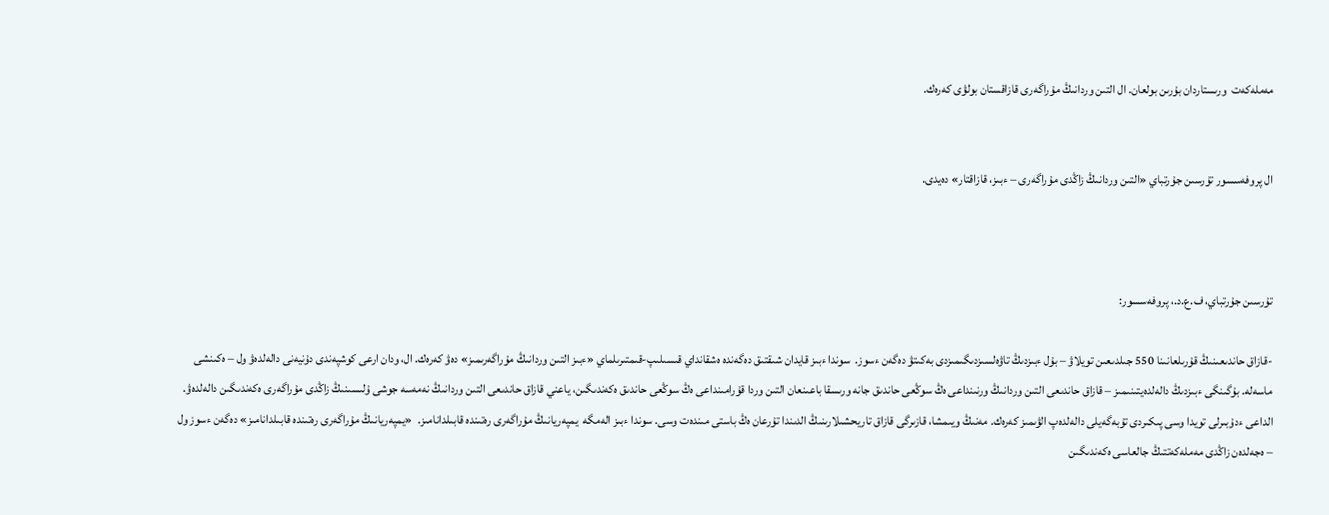مەملەكەت  ورىستاردان بۇرىن بولعان. ال التىن وردانىڭ مۇراگەرى قازاقستان بولۋى كەرەك.


ال پروفەسسور تۇرسىن جۇرتباي «التىن وردانىڭ زاڭدى مۇراگەرى – ءبىز، قازاقتار» دەيدى.



تۇرسىن جۇرتباي، ف.ع.د.، پروفەسسور:

-قازاق حاندىعىنىڭ قۇرىلعانىنا 550 جىلدىعىن تويلاۋ – بۇل ءبىزدىڭ تاۋەلسىزدىگىمىزدى بەكىتۋ دەگەن ءسوز.  سوندا ءبىز قايدان شىقتىق دەگەندە ەشقانداي قىسىلىپ-قىمتىرىلماي «ءبىز التىن وردانىڭ مۇراگەرىمىز» دەۋ كەرەك. ال، ودان ارعى كوشپەندى دۇنيەنى دالەلدەۋ ول – ەكىنشى ماسەلە. بۇگىنگى ءبىزدىڭ دالەلدەيتىنىمىز – قازاق حاندىعى التىن وردانىڭ ورنىنداعى ەڭ سوڭعى حاندىق جانە ورىسقا باعىنعان التىن وردا قۇرامىنداعى ەڭ سوڭعى حاندىق ەكەندىگىن، ياعني قازاق حاندىعى التىن وردانىڭ نەمەسە جوشى ۇلىسىنىڭ زاڭدى مۇراگەرى ەكەندىگىن دالەلدەۋ. الداعى ءدۇبىرلى تويدا وسى پىكىردى تۇبەگەيلى دالەلدەپ الۋىمىز كەرەك. مەنىڭ ويىمشا، قازىرگى قازاق تاريحشىلارىنىڭ الدىندا تۇرعان ەڭ باستى مىندەت وسى. سوندا ءبىز الەمگە  يمپەريانىڭ مۇراگەرى رەتىندە قابىلدانامىز.  «يمپەريانىڭ مۇراگەرى رەتىندە قابىلدانامىز» دەگەن ءسوز ول – ەجەلدەن زاڭدى مەملەكەتتىڭ جالعاسى ەكەندىگىن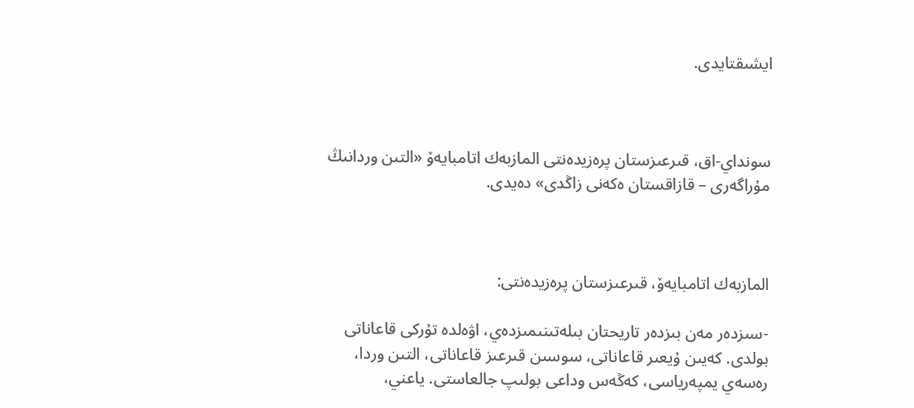ايشىقتايدى.



سونداي-اق، قىرعىزستان پرەزيدەنتى المازبەك اتامبايەۆ «التىن وردانىڭ مۇراگەرى – قازاقستان ەكەنى زاڭدى» دەيدى.



المازبەك اتامبايەۆ، قىرعىزستان پرەزيدەنتى:

-سىزدەر مەن بىزدەر تاريحتان بىلەتىنىمىزدەي، اۋەلدە تۇركى قاعاناتى بولدى. كەيىن ۇيعىر قاعاناتى، سوسىن قىرعىز قاعاناتى، التىن وردا، رەسەي يمپەرياسى، كەڭەس وداعى بولىپ جالعاستى. ياعني،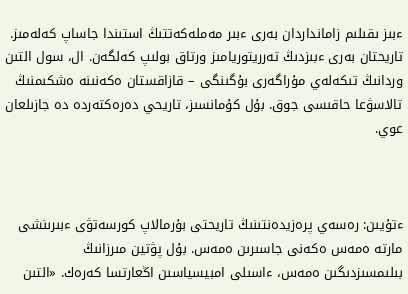ءبىز ىقىلىم زامانداردان بەرى ءبىر مەملەكەتتىڭ استىندا جاساپ كەلەمىز. تاريحتان بەرى ءبىزدىڭ تەرريتوريامىز ورتاق بولىپ كەلگەن. ال، سول التىن وردانىڭ تىكەلەي مۇراگەرى بۇگىنگى – قازاقستان ەكەنىنە ەشكىمنىڭ تالاسۋعا حاقىسى جوق. بۇل كۇمانسىز، تاريحي دەرەكتەردە دە جازىلعان عوي.



ءتۇيىن: رەسەي پرەزيدەنتىنىڭ تاريحتى بۇرمالاپ كورسەتۋى ءبىرىنشى مارتە ەمەس ەكەنى جاسىرىن ەمەس. بۇل پۋتين مىرزانىڭ بىلىمسىزدىگىن ەمەس، ءاسىلى امبيسياسىن اڭعارتسا كەرەك. «التىن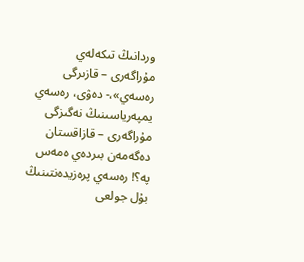وردانىڭ تىكەلەي مۇراگەرى – قازىرگى رەسەي»،- دەۋى، رەسەي يمپەرياسىنىڭ نەگىزگى مۇراگەرى – قازاقستان دەگەمەن بىردەي ەمەس پە؟! رەسەي پرەزيدەنتىنىڭ بۇل جولعى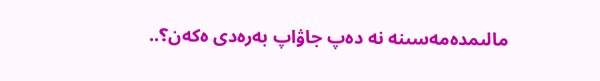مالىمدەمەسىنە نە دەپ جاۋاپ بەرەدى ەكەن؟..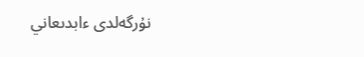نۇرگەلدى ءابدىعاني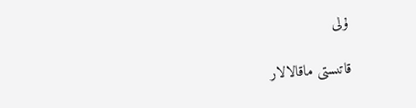ۇلى

قاتىستى ماقالالار